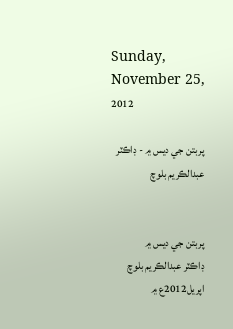Sunday, November 25, 2012

پربتن جي ديس ۾ - ڊاڪٽر عبدالڪريم بلوچ


پربتن جي ديس ۾
ڊاڪٽر عبدالڪريم بلوچ
اپريل2012ع ۾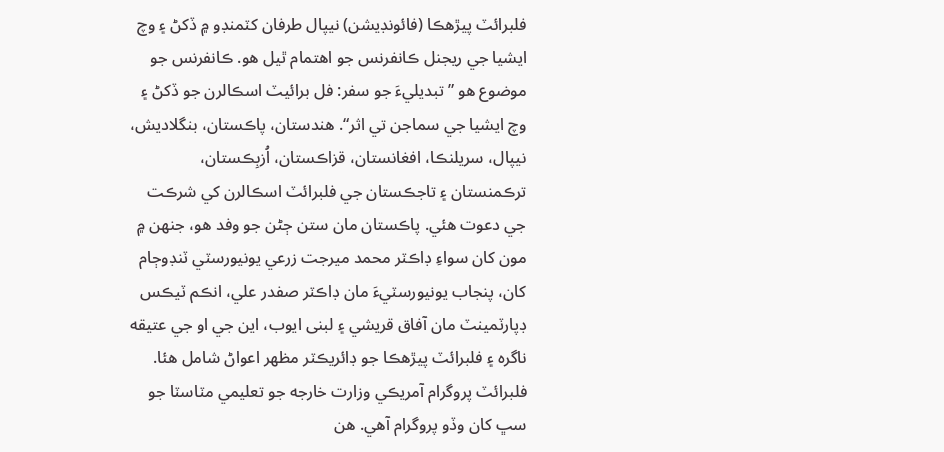فلبرائٽ پيڙهڪا (فائونڊيشن) نيپال طرفان کٽمنڊو ۾ ڏکڻ ۽ وچ ايشيا جي ريجنل ڪانفرنس جو اهتمام ٿيل هو. ڪانفرنس جو موضوع هو ”تبديليءَ جو سفر: فل برائيٽ اسڪالرن جو ڏکڻ ۽ وچ ايشيا جي سماجن تي اثر“. هندستان، پاڪستان، بنگلاديش، نيپال، سريلنڪا، افغانستان، قزاڪستان، اُزبِڪستان، ترڪمنستان ۽ تاجڪستان جي فلبرائٽ اسڪالرن کي شرڪت جي دعوت هئي. پاڪستان مان ستن ڄڻن جو وفد هو، جنهن ۾ مون کان سواءِ ڊاڪٽر محمد ميرجت زرعي يونيورسٽي ٽنڊوڄام کان، پنجاب يونيورسٽيءَ مان ڊاڪٽر صفدر علي، انڪم ٽيڪس ڊپارٽمينٽ مان آفاق قريشي ۽ لبنى ايوب، اين جي او جي عتيقه ناگره ۽ فلبرائٽ پيڙهڪا جو ڊائريڪٽر مظهر اعواڻ شامل هئا. فلبرائٽ پروگرام آمريڪي وزارت خارجه جو تعليمي مٽاسٽا جو سڀ کان وڏو پروگرام آهي. هن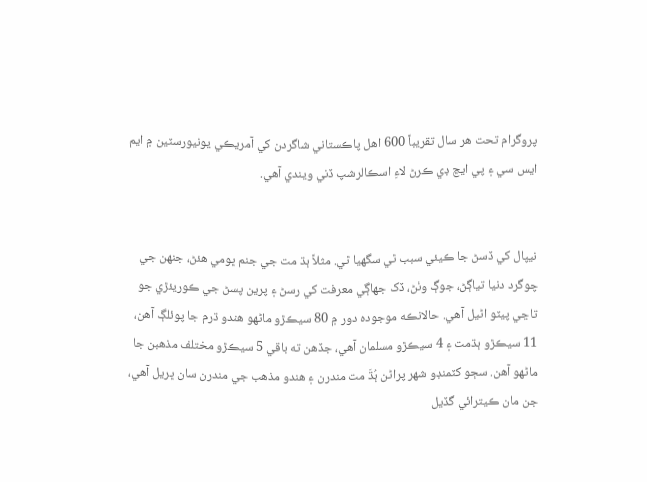پروگرام تحت هر سال تقريباً 600 اهل پاڪستاني شاگردن کي آمريڪي يونيورسٽين ۾ ايم ايس سي ۽ پي ايڇ ڊي ڪرڻ لاءِ اسڪالرشپ ڏني ويندي آهي.


نيپال کي ڏسڻ جا ڪيئي سبب ٿي سگهيا ٿي. مثلاً ٻڌ مت جي جنم ڀومي هئڻ، جنهن جي چوگرد دنيا تياڳڻ، جوڳ وٺڻ، ڏک جهاڳي معرفت کي رسڻ ۽ پرين پسڻ جي ڪوريئڙي جو تاڃي پيٽو اڻيل آهي. حالانڪه موجوده دور ۾ 80 سيڪڙو ماڻهو هندو ڌرم جا پوئلڳ آهن، 11 سيڪڙو ٻڌمت ۽ 4 سيڪڙو مسلمان آهي، جڏهن ته باقي 5 سيڪڙو مختلف مذهبن جا ماڻهو آهن. سڄو کٽمنڊو شهر پراڻن ٻُڌَ مت مندرن ۽ هندو مذهب جي مندرن سان ڀريل آهي، جن مان ڪيترائي گڏيل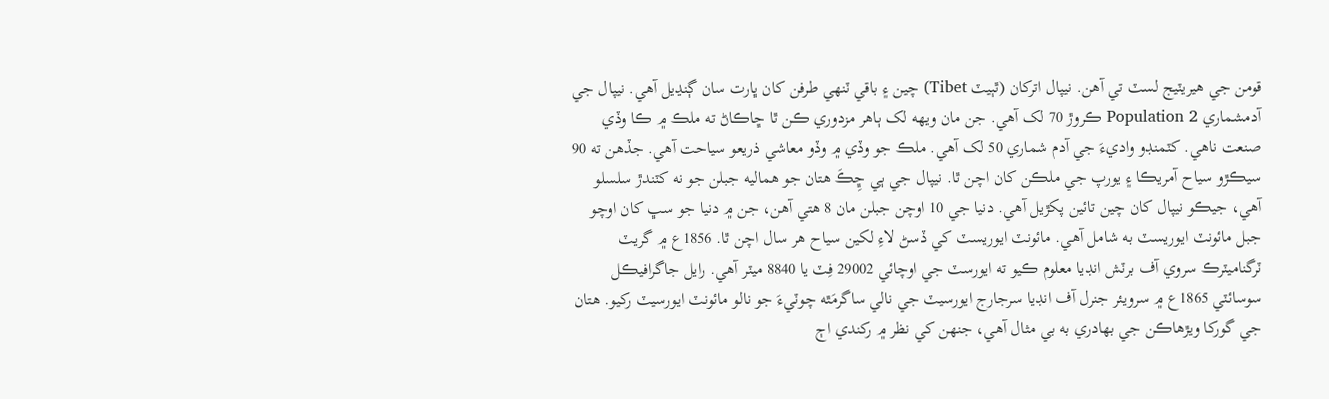قومن جي هيريٽيج لسٽ تي آهن. نيپال اترکان (ٿٻيٽ Tibet) چين ۽ باقي ٽنهي طرفن کان ڀارت سان ڳنڍيل آهي. نيپال جي آدمشماري Population 2 ڪروڙ 70 لک آهي. جن مان ويهه لک ٻاهر مزدوري ڪن ٿا ڇاڪاڻ ته ملڪ ۾ ڪا وڏي صنعت ناهي. کٽمنڊو واديءَ جي آدم شماري 50 لک آهي. ملڪ جو وڏي ۾ وڏو معاشي ذريعو سياحت آهي. جڏهن ته 90 سيڪڙو سياح آمريڪا ۽ يورپ جي ملڪن کان اچن ٿا. نيپال جي ٻي ڇِڪَ هتان جو هماليه جبلن جو نه کٽندڙ سلسلو آهي، جيڪو نيپال کان چين تائين پکڙيل آهي. دنيا جي 10 اوچن جبلن مان 8 هتي آهن، جن ۾ دنيا جو سڀ کان اوچو جبل مائونٽ ايوريسٽ به شامل آهي. مائونٽ ايوريسٽ کي ڏسڻ لاءِ لکين سياح هر سال اچن ٿا. 1856ع ۾ گريٽ ٽرگناميٽرڪ سروي آف برٽش انڊيا معلوم ڪيو ته ايورسٽ جي اوچائي 29002 فِٽ يا 8840 ميٽر آهي. رايل جاگرافيڪل سوسائٽي 1865ع ۾ سرويئر جنرل آف انڊيا سرجارج ايورسيٽ جي نالي ساگرمَٿه چوٽيءَ جو نالو مائونٽ ايورسيٽ رکيو. هتان جي گورکا ويڙهاڪن جي بهادري به بي مثال آهي، جنهن کي نظر ۾ رکندي اڄ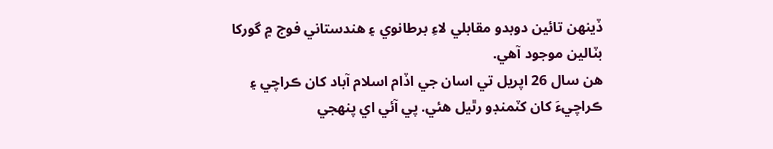ڏينهن تائين دوبدو مقابلي لاءِ برطانوي ۽ هندستاني فوج ۾ گورکا بٽالين موجود آهي.
هن سال 26 اپريل تي اسان جي اڏام اسلام آباد کان ڪراچي ۽ ڪراچيءَ کان کٽمنڊو رٿيل هئي. پي آئي اي پنهجي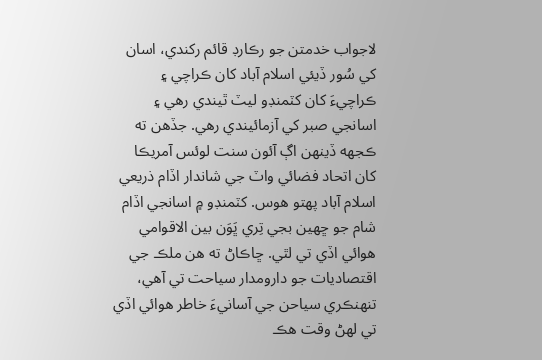لاجواب خدمتن جو رڪارڊ قائم رکندي، اسان کي سُور ڏيئي اسلام آباد کان ڪراچي ۽ ڪراچيءَ کان کٽمنڊو ليٽ ٿيندي رهي ۽ اسانجي صبر کي آزمائيندي رهي. جڏهن ته ڪجھه ڏينهن اڳ آئون سنت لوئس آمريڪا کان اتحاد فضائي واٽ جي شاندار اڏام ذريعي اسلام آباد پهتو هوس. کٽمنڊو ۾ اسانجي اڏام شام جو ڇهين بجي تِري ڀَوَن بين الاقوامي هوائي اڏي تي لٿي. ڇاڪاڻ ته هن ملڪ جي اقتصاديات جو دارومدار سياحت تي آهي، تنهنڪري سياحن جي آسانيءَ خاطر هوائي اڏي تي لهڻ وقت هڪ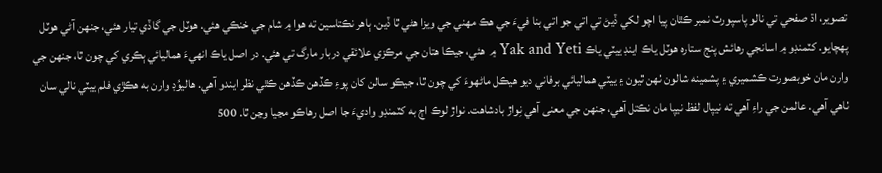تصوير، اڌ صفحي تي نالو پاسپورٽ نمبر ڪٿان پيا اچو لکي ڏيڻ تي اتي جو اتي بنا فيءَ جي هڪ مهني جي ويزا هڻي ٿا ڏين. ٻاهر نڪتاسين ته هوا ۾ شام جي خنڪي هئي. هوٽل جي گاڏي تيار هئي، جنهن آڻي هوٽل پهچايو. کٽمنڊو ۾ اسانجي رهائش پنج ستاره هوٽل ياڪ اينڊ ييٽي ياڪ Yak and Yeti ۾ هئي، جيڪا هتان جي مرڪزي علائقي دربار مارگ تي هئي. در اصل ياڪ انهيءَ هماليائي ٻڪري کي چون ٿا، جنهن جي وارن مان خوبصورت ڪشميري ۽ پشمينه شالون ٺهن ٿيون ۽ ييٽي هماليائي برفاني ديو هيڪل ماڻهوءَ کي چون ٿا، جيڪو سالن کان پوءِ ڪڏهن ڪڏهن ڪٿي نظر ايندو آهي. هاليوُڊ وارن به هڪڙي فلم ييٽي نالي سان ٺاهي آهي. عالمن جي راءِ آهي ته نيپال لفظ نيپا مان نڪتل آهي، جنهن جي معنى آهي نِواڙ بادشاهت. نواڙ لوڪ اڄ به کٽمنڊو واديءَ جا اصل رهاڪو مڃيا وڃن ٿا. 500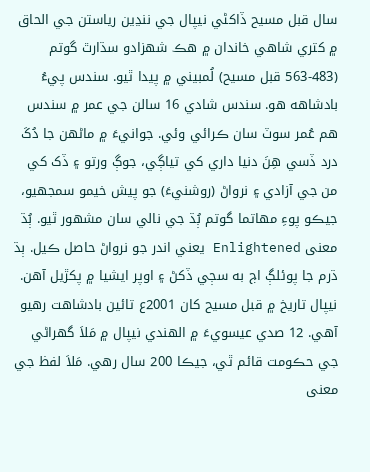سال قبل مسيح ڏاکڻي نيپال جي ننڍين رياستن جي الحاق ۾ کتري شاهي خاندان ۾ هڪ شهزادو سڌارٿ گوتم (483-563 قبل مسيح) لُمبيني ۾ پيدا ٿيو. سندس پيءُ بادشاهه هو. سندس شادي 16 سالن جي عمر ۾ سندس هم عُمر سوٽ سان ڪرائي وئي. جوانيءَ ۾ ماڻهن جا دُکَ درد ڏسي هِنَ دنيا داري کي تياڳي، جوڳ ورتو ۽ ڏک کي من جي آزادي ۽ نرواڻ (روشنيءَ) جو پيش خيمو سمجهيو، جيڪو پوءِ مهاتما گوتم ٻُڌ جي نالي سان مشهور ٿيو. ٻُڌ معنى Enlightened يعني اندر جو نرواڻ حاصل ڪيل. ٻڌ ڌرم جا پوئلڳ اڄ به سڄي ڏکڻ ۽ اوپر ايشيا ۾ پکڙيل آهن.
نيپال تاريخ ۾ قبل مسيح کان 2001ع تائين بادشاهت رهيو آهي. 12 صدي عيسويءَ ۾ الهندي نيپال ۾ مَلاَ گهراڻي جي حڪومت قائم ٿي، جيڪا 200 سال رهي. مَلاَ لفظ جي معنى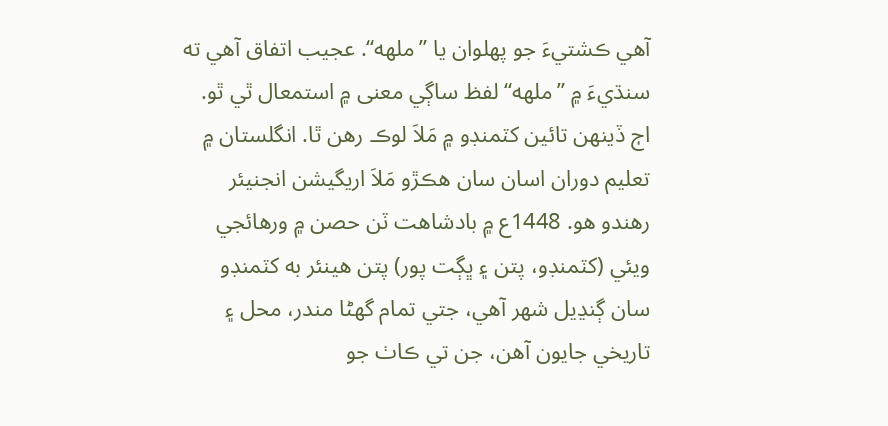آهي ڪشتيءَ جو پهلوان يا ”ملهه“. عجيب اتفاق آهي ته سنڌيءَ ۾ ”ملهه“ لفظ ساڳي معنى ۾ استمعال ٿي ٿو. اڄ ڏينهن تائين کٽمنڊو ۾ مَلاَ لوڪ رهن ٿا. انگلستان ۾ تعليم دوران اسان سان هڪڙو مَلاَ اريگيشن انجنيئر رهندو هو. 1448ع ۾ بادشاهت ٽن حصن ۾ ورهائجي ويئي (کٽمنڊو، پتن ۽ ڀڳت پور) پتن هينئر به کٽمنڊو سان ڳنڍيل شهر آهي، جتي تمام گهڻا مندر، محل ۽ تاريخي جايون آهن، جن تي ڪاٺ جو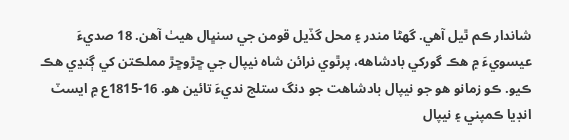شاندار ڪم ٿيل آهي. گهڻا مندر ۽ محل گڏيل قومن جي سنڀال هيٺ آهن. 18 صديءَ عيسويءَ ۾ هڪ گورکي بادشاهه، پرٿوي نرائن شاه نيپال جي ڇڙوڇڙ مملڪتن کي ڳنڍي هڪ ڪيو. ڪو زمانو هو جو نيپال بادشاهت جو دنگ ستلج نديءَ تائين هو. 16-1815ع ۾ ايسٽ انڊيا ڪمپني ۽ نيپال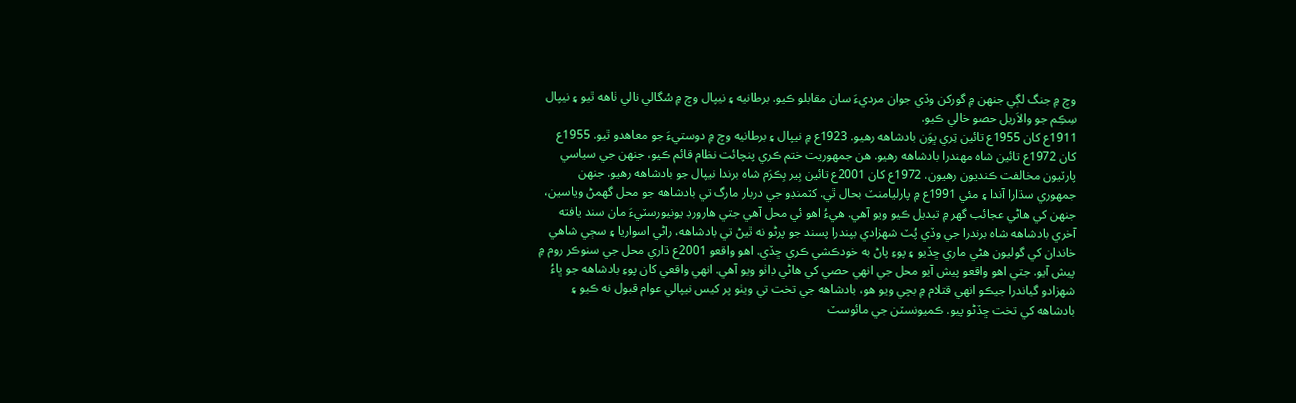وچ ۾ جنگ لڳي جنهن ۾ گورکن وڏي جوان مرديءَ سان مقابلو ڪيو. برطانيه ۽ نيپال وچ ۾ سُگالي نالي ٺاهه ٿيو ۽ نيپال سِڪِم جو والاَريل حصو خالي ڪيو.
1911ع کان 1955ع تائين تِري ڀوَن بادشاهه رهيو. 1923ع ۾ نيپال ۽ برطانيه وچ ۾ دوستيءَ جو معاهدو ٿيو. 1955ع کان 1972ع تائين شاه مهندرا بادشاهه رهيو. هن جمهوريت ختم ڪري پنچائت نظام قائم ڪيو، جنهن جي سياسي پارٽيون مخالفت ڪنديون رهيون. 1972ع کان 2001ع تائين بِير بِڪرَم شاه برندا نيپال جو بادشاهه رهيو. جنهن جمهوري سڌارا آندا ۽ مئي 1991ع ۾ پارليامنٽ بحال ٿي. کٽمنڊو جي دربار مارگ تي بادشاهه جو محل گهمڻ وياسين، جنهن کي هاڻي عجائب گھر ۾ تبديل ڪيو ويو آهي. هيءُ اهو ئي محل آهي جتي هارورڊ يونيورسٽيءَ مان سند يافته آخري بادشاهه شاه برندرا جي وڏي پُٽ شهزادي بپندرا پسند جو پرڻو نه ٿيڻ تي بادشاهه، راڻي اسواريا ۽ سڄي شاهي خاندان کي گوليون هڻي ماري ڇڏيو ۽ پوءِ پاڻ به خودڪشي ڪري ڇڏي. اهو واقعو 2001ع ڌاري محل جي سنوڪر روم ۾ پيش آيو. جتي اهو واقعو پيش آيو محل جي انهي حصي کي هاڻي ڊاٺو ويو آهي. انهي واقعي کان پوءِ بادشاهه جو ڀاءُ شهزادو گياندرا جيڪو انهي قتلام ۾ بچي ويو هو، بادشاهه جي تخت تي ويٺو پر کيس نيپالي عوام قبول نه ڪيو ۽ بادشاهه کي تخت ڇڏڻو پيو. ڪميونسٽن جي مائوسٽ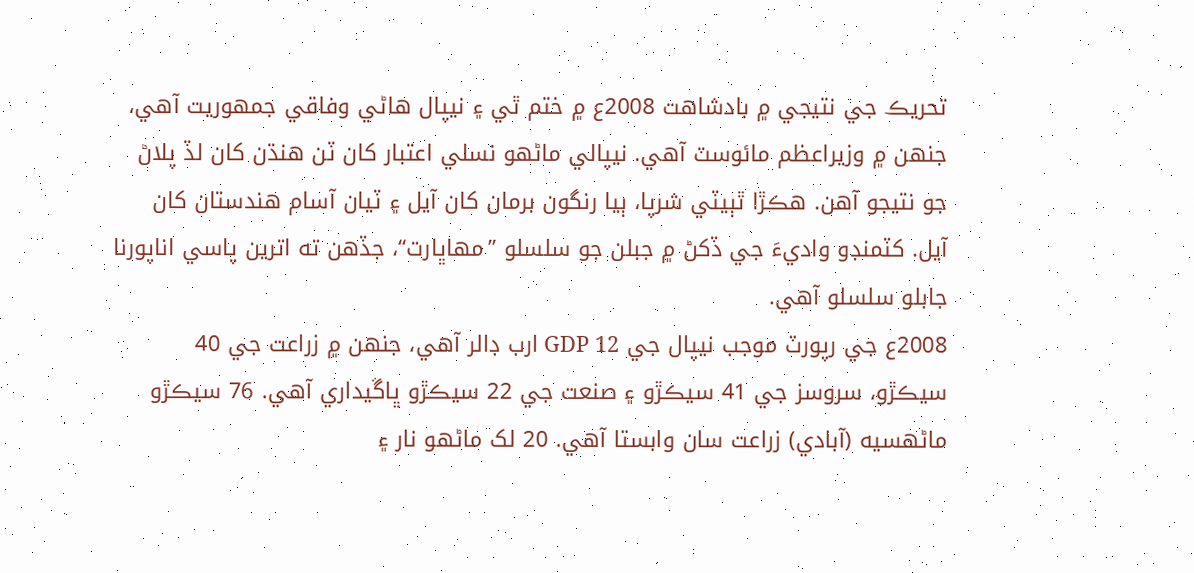تحريڪ جي نتيجي ۾ بادشاهت 2008ع ۾ ختم ٿي ۽ نيپال هاڻي وفاقي جمهوريت آهي، جنهن ۾ وزيراعظم مائوسٽ آهي. نيپالي ماڻهو نسلي اعتبار کان ٽن هنڌن کان لڏ پلاڻ جو نتيجو آهن. هڪڙا ٿٻيٽي شرپا، ٻيا رنگون برمان کان آيل ۽ ٽيان آسام هندستان کان آيل. کٽمنڊو واديءَ جي ڏکڻ ۾ جبلن جو سلسلو ”مهاڀارت“، جڏهن ته اترين پاسي اناپورنا جابلو سلسلو آهي.
2008ع جي رپورٽ موجب نيپال جي GDP 12 ارب ڊالر آهي، جنهن ۾ زراعت جي 40 سيڪڙو، سروسز جي 41 سيڪڙو ۽ صنعت جي 22 سيڪڙو ڀاڱيداري آهي. 76 سيڪڙو ماڻهسيه (آبادي) زراعت سان وابستا آهي. 20 لک ماڻهو نار ۽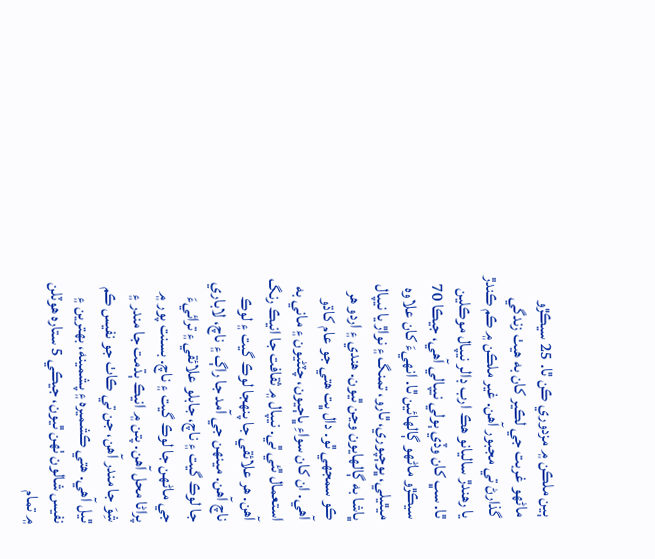ٻين ملڪن ۾ مزدوري ڪن ٿا. 25 سيڪڙو ماڻهو غربت جي لڪير کان به هيٺ زندگي گذارڻ تي مجبور آهن. غير ملڪن ۾ ڪم ڪندڙ يا رهندڙ ساليانو هڪ ارب ڊالر نيپال موڪلين ٿا. سڀ کان وڏي ٻولي نيپالي آهي، جيڪا 70 سيڪڙو ماڻهو ڳالهائين ٿا. انهيءَ کان علاوه ميٿيلي، ڀوڄپوري، ٿارو، تمنگ ۽ نواڙ يا نيپال ڀاشا به ڳالهايون وڃن ٿيون. هندي ۽ اردو هر ڪو سمجهي ٿو. دال ڀت هتي جو عام کاڌو آهي. ان کان سواءِ ڀاڄيون، چٽڻيون ۽ ماني به استعمال ٿئي ٿي. نيپال ۾ ثقافت جا انيڪ رنگ آهن. هر علائقي جا پنهجا لوڪ گيت ۽ لوڪ ناچ آهن. مينهن جي آمد جا راڳ ۽ ناچ، لاباري جا لوڪ گيت ۽ ناچ، جابلو علائقي ۽ ترائيءَ جي ماڻهن جا لوڪ گيت ۽ ناچ. بسنت پور ۾ پراڻا محل آهن. پتن ۾ انيڪ ٻڌمت جا مندر ۽ شِوَ جا مندر آهن، جن تي ڪاٺ جو نفيس ڪم ٿيل آهي. هتي ڪشميره ۽ پشمينه، بهترين ۽ نفيس شالون ٺهن ٿيون، جيڪي 5 ستاره هوٽلن ۾ تمام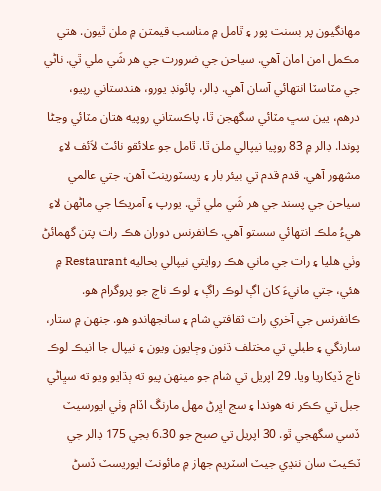مهانگيون پر بسنت پور ۽ ٿامل ۾ مناسب قيمتن ۾ ملن ٿيون. هتي مڪمل امن امان آهي. سياحن جي ضرورت جي هر شَي ملي ٿي. ناڻي جي مٽاسٽا انتهائي آسان آهي. ڊالر، پائونڊ يورو، هندستاني رپيو، درهم، يين سڀ مٽائي سگهجن ٿا، پاڪستاني روپيه هتان مٽائي وڃڻا پوندا. ڊالر ۾ 83 روپيا نيپالي ملن ٿا. ٿامل جو علائقو نائٽ لاَئف لاءِ مشهور آهي. قدم قدم تي بيئر بار ۽ ريسٽورينٽ آهن. جتي عالمي سياحن جي پسند جي هر شَي ملي ٿي. يورپ ۽ آمريڪا جي ماڻهن لاءِ هيءُ ملڪ انتهائي سستو آهي. ڪانفرنس دوران هڪ رات پتن گهمائڻ وٺي هليا ۽ رات جي ماني هڪ روايتي نيپالي بحاليه Restaurant ۾ هئي، جتي مانيءَ کان اڳ لوڪ راڳ ۽ لوڪ ناچ جو پروگرام هو. ڪانفرنس جي آخري رات ثقافتي شام ۽ سانجھاندو هو. جنهن ۾ ستار، سارنگي ۽ طبلي تي مختلف ڌنون وڄايون ويون ۽ نيپال جا انيڪ لوڪ ناچ ڏيکاريا ويا. 29 اپريل تي شام جو مينهن پيو ته ٻڌايو ويو ته سڀاڻي جبل تي ڪڪر نه هوندا ۽ سج اڀرڻ مهل مارنڱ اڏام وٺي ايورسيٽ ڏسي سگهجي ٿو. 30 اپريل تي صبح جو 6.30 بجي 175 ڊالر جي ٽڪيٽ سان ننڍي جيٽ اسٽريم جهاز ۾ مائونٽ ايوريسٽ ڏسڻ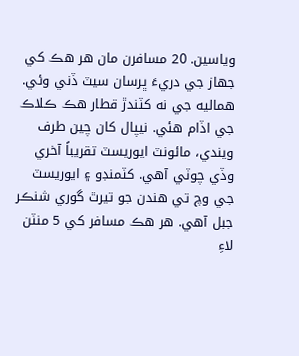وياسين. 20 مسافرن مان هر هڪ کي جهاز جي دريءَ ڀرسان سيٽ ڏني وئي. هماليه جي نه کٽندڙ قطار هڪ ڪلاڪ جي اڏام هئي. نيپال کان چين طرف ويندي، مائونٽ ايوريسٽ تقريباً آخري وڏي چوٽي آهي. کٽمنڊو ۽ ايوريسٽ جي وچ تي هندن جو تيرٿ گوري شنڪر جبل آهي. هر هڪ مسافر کي 5 منٽن لاءِ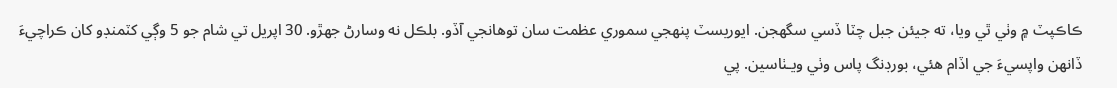ڪاڪپٽ ۾ وٺي ٿي ويا، ته جيئن جبل چٽا ڏسي سگهجن. ايوريسٽ پنهجي سموري عظمت سان توهانجي آڏو. بلڪل نه وسارڻ جهڙو. 30 اپريل تي شام جو 5 وڳي کٽمنڊو کان ڪراچيءَ ڏانهن واپسيءَ جي اڏام هئي، بورڊنگ پاس وٺي ويـٺاسين. پي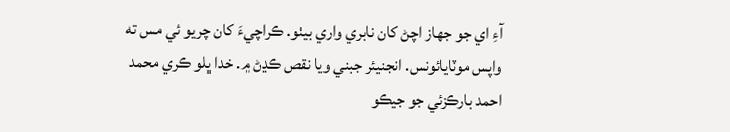آءِ اي جو جهاز اچڻ کان نابري واري بيٺو. ڪراچيءَ کان چريو ئي مس ته واپس موٽايائونس. انجنيئر جبني ويا نقص ڪڍڻ ۾. خدا ڀلو ڪري محمد احمد بارڪزئي جو جيڪو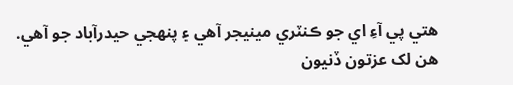هتي پي آءِ اي جو ڪنٽري مينيجر آهي ۽ پنهجي حيدرآباد جو آهي. هن لک عزتون ڏنيون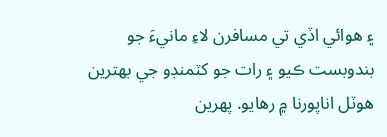۽ هوائي اڏي تي مسافرن لاءِ مانيءَ جو بندوبست ڪيو ۽ رات جو کٽمنڊو جي بهترين هوٽل اناپورنا ۾ رهايو. پهرين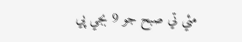مئي تي صبح جو 9 بجي پي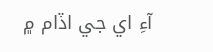آءِ اي جي اڏام ۾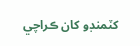کٽمنڊو کان ڪراچي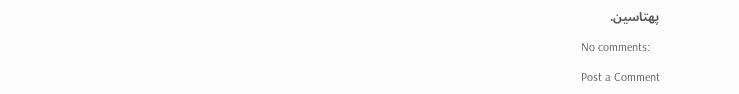پهتاسين.

No comments:

Post a Comment